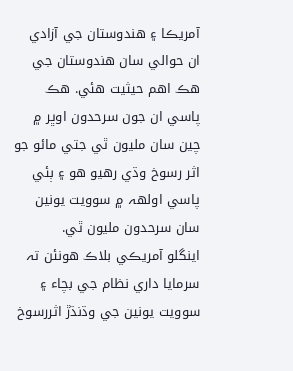آمريڪا ۽ هندوستان جي آزادي
ان حوالي سان هندوستان جي هڪ اهم حيثيت هئي. هڪ پاسي ان جون سرحدون اوڀر ۾ چين سان مليون ٿي جتي مائو جو اثر رسوخ وڌي رهيو هو ۽ ٻئي پاسي اولھہ ۾ سوويت يونين سان سرحدون مليون ٿي.
اينگلو آمريڪي بلاڪ هونئن تہ سرمايا داري نظام جي بچاء ۽ سوويت يونين جي وڌنڌڙ اثررسوخ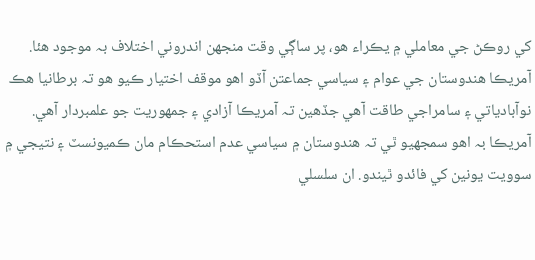کي روڪڻ جي معاملي ۾ يڪراء هو، پر ساڳي وقت منجهن اندروني اختلاف بہ موجود هئا. آمريڪا هندوستان جي عوام ۽ سياسي جماعتن آڏو اهو موقف اختيار ڪيو هو تہ برطانيا هڪ نوآبادياتي ۽ سامراجي طاقت آهي جڏهين تہ آمريڪا آزادي ۽ جمھوريت جو علمبردار آهي. آمريڪا بہ اهو سمجهيو ٿي تہ هندوستان ۾ سياسي عدم استحڪام مان ڪميونسٽ ۽ نتيجي ۾ سوويت يونين کي فائدو ٿيندو. ان سلسلي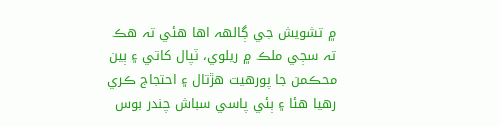۾ تشويش جي ڳالھہ اها هئي تہ هڪ تہ سڄي ملڪ ۾ ريلوي، ٽپال کاتي ۽ ٻين محڪمن جا پورهيت هڙتال ۽ احتجاج ڪري رهيا هئا ۽ ٻئي پاسي سباش چندر بوس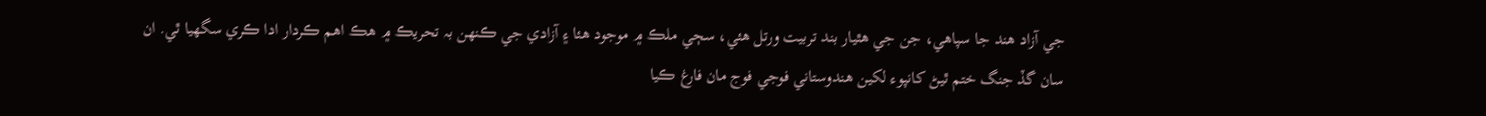جي آزاد هند جا سپاهي، جن جي هٿيار بند تربيت ورتل هئي، سڄي ملڪ ۾ موجود هئا ۽ آزادي جي ڪنھن بہ تحريڪ ۾ هڪ اهم ڪردار ادا ڪري سگهيا ٿي. ان سان گڏ جنگ ختم ٿيڻ کانپوء لکين هندوستاني فوجي فوج مان فارغ ڪيا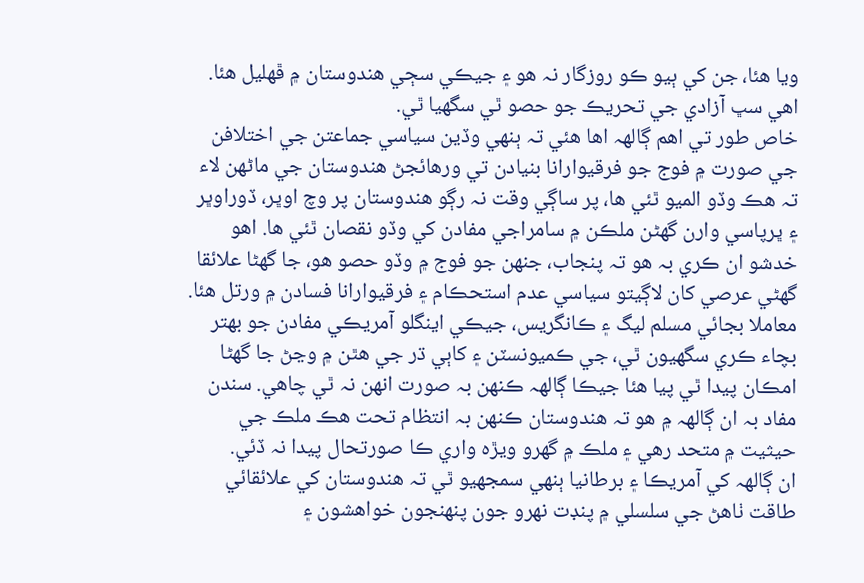ويا هئا، جن کي ٻيو ڪو روزگار نہ هو ۽ جيڪي سڄي هندوستان ۾ ڦھليل هئا. اهي سڀ آزادي جي تحريڪ جو حصو ٿي سگهيا ٿي.
خاص طور تي اهم ڳالھہ اها هئي تہ ٻنھي وڏين سياسي جماعتن جي اختلافن جي صورت ۾ فوج جو فرقيوارانا بنيادن تي ورهائجڻ هندوستان جي ماڻھن لاء تہ هڪ وڏو الميو ٿئي ها، پر ساڳي وقت نہ رڳو هندوستان پر وچ اوڀر، ڏوراوڀر ۽ ڀرپاسي وارن گهڻن ملڪن ۾ سامراجي مفادن کي وڏو نقصان ٿئي ها. اهو خدشو ان ڪري بہ هو تہ پنجاب، جنھن جو فوج ۾ وڏو حصو هو، جا گهڻا علائقا گهڻي عرصي کان لاڳيتو سياسي عدم استحڪام ۽ فرقيوارانا فسادن ۾ ورتل هئا. معاملا بجائي مسلم ليگ ۽ ڪانگريس، جيڪي اينگلو آمريڪي مفادن جو بھتر بچاء ڪري سگهيون ٿي، جي ڪميونسٽن ۽ کاٻي ڌر جي هٿن ۾ وڃڻ جا گهڻا امڪان پيدا ٿي پيا هئا جيڪا ڳالھہ ڪنھن بہ صورت انھن نہ ٿي چاهي. سندن مفاد بہ ان ڳالھہ ۾ هو تہ هندوستان ڪنھن بہ انتظام تحت هڪ ملڪ جي حيثيت ۾ متحد رهي ۽ ملڪ ۾ گهرو ويڙه واري ڪا صورتحال پيدا نہ ڏئي.
ان ڳالھہ کي آمريڪا ۽ برطانيا ٻنھي سمجهيو ٿي تہ هندوستان کي علائقائي طاقت ٺاهڻ جي سلسلي ۾ پنڊت نھرو جون پنھنجون خواهشون ۽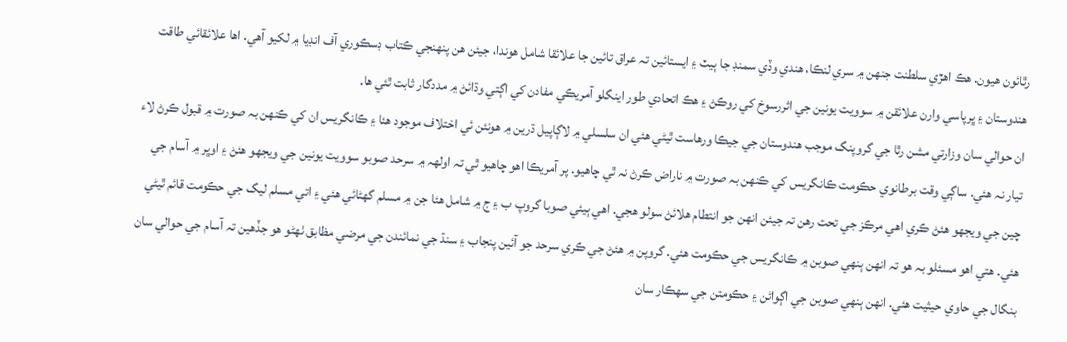رٿائون هيون. هڪ اهڙي سلطنت جنھن ۾ سري لنڪا، هندي وڏي سمنڊ جا ٻيٽ ۽ ايستائين تہ عراق تائين جا علائقا شامل هوندا، جيئن هن پنھنجي ڪتاب ڊسڪوري آف انڊيا ۾ لکيو آهي. اها علائقائي طاقت هندوستان ۽ ڀرپاسي وارن علائقن ۾ سوويت يونين جي اثررسوخ کي روڪڻ ۽ هڪ اتحادي طور اينگلو آمريڪي مفادن کي اڳتي وڌائڻ ۾ مددگار ثابت ٿئي ها.
ان حوالي سان وزارتي مشن رٿا جي گروپنگ موجب هندوستان جي جيڪا ورهاست ٿيڻي هئي ان سلسلي ۾ لاڳاپيل ڌرين ۾ هونئن ئي اختلاف موجود هئا ۽ ڪانگريس ان کي ڪنھن بہ صورت ۾ قبول ڪرڻ لاء تيار نہ هئي. ساڳي وقت برطانوي حڪومت ڪانگريس کي ڪنھن بہ صورت ۾ ناراض ڪرڻ نہ ٿي چاهيو. پر آمريڪا اهو چاهيو ٿي تہ اولھہ ۾ سرحد صوبو سوويت يونين جي ويجهو هئڻ ۽ اوڀر ۾ آسام جي چين جي ويجهو هئڻ ڪري اهي مرڪز جي تحت رهن تہ جيئن انھن جو انتطام هلائڻ سولو هجي. اهي ٻيئي صوبا گروپ ب ۽ ج ۾ شامل هئا جن ۾ مسلم گهڻائي هئي ۽ اتي مسلم ليگ جي حڪومت قائم ٿيڻي هئي. هتي اهو مسئلو بہ هو تہ انھن ٻنھي صوبن ۾ ڪانگريس جي حڪومت هئي. گروپن ۾ هئڻ جي ڪري سرحد جو آئين پنجاب ۽ سنڌ جي نمائندن جي مرضي مظابق ٺھڻو هو جڏهين تہ آسام جي حوالي سان بنگال جي حاوي حيثيت هئي. انھن ٻنھي صوبن جي اڳواڻن ۽ حڪومتن جي سھڪار سان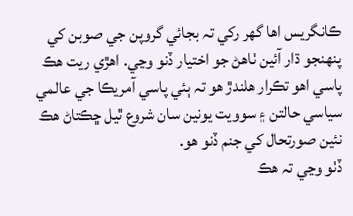ڪانگريس اها گهر رکي تہ بجائي گروپن جي صوبن کي پنھنجو ڌار آئين ٺاهڻ جو اختيار ڏنو وڃي. اهڙي ريت هڪ پاسي اهو تڪرار هلندڙ هو تہ ٻئي پاسي آمريڪا جي عالمي سياسي حالتن ۽ سوويت يونين سان شروع ٿيل ڇڪتاڻ هڪ نئين صورتحال کي جنم ڏنو هو.
ڏٺو وڃي تہ هڪ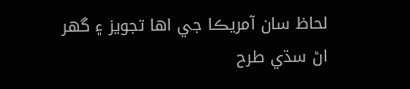لحاظ سان آمريڪا جي اها تجويز ۽ گهر اڻ سڌي طرح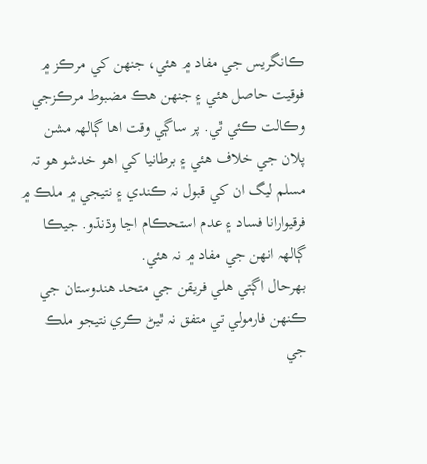ڪانگريس جي مفاد ۾ هئي، جنھن کي مرڪز ۾ فوقيت حاصل هئي ۽ جنھن هڪ مضبوط مرڪزجي وڪالت ڪئي ٿي. پر ساڳي وقت اها ڳالھہ مشن پلان جي خلاف هئي ۽ برطانيا کي اهو خدشو هو تہ مسلم ليگ ان کي قبول نہ ڪندي ۽ نتيجي ۾ ملڪ ۾ فرقيوارانا فساد ۽ عدم استحڪام اڃا وڌنڌو. جيڪا ڳالھہ انھن جي مفاد ۾ نہ هئي.
بھرحال اڳتي هلي فريقن جي متحد هندوستان جي ڪنھن فارمولي تي متفق نہ ٿيڻ ڪري نتيجو ملڪ جي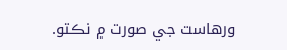ورهاست جي صورت ۾ نڪتو.